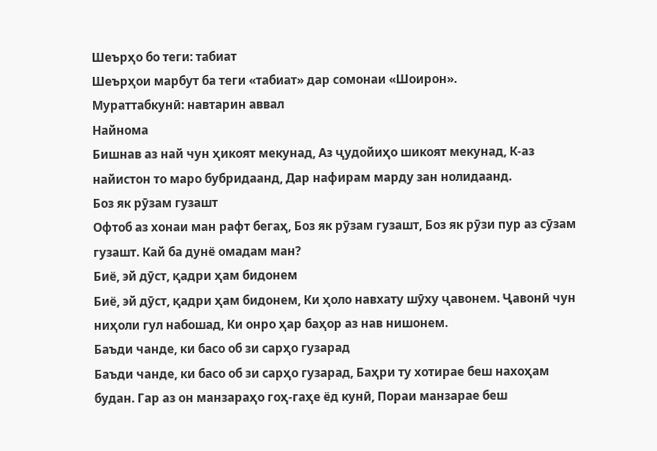Шеърҳо бо теги: табиат
Шеърҳои марбут ба теги «табиат» дар сомонаи «Шоирон».
Мураттабкунӣ: навтарин аввал
Найнома
Бишнав аз най чун ҳикоят мекунад, Аз ҷудойиҳо шикоят мекунад, К-аз найистон то маро бубридаанд, Дар нафирам марду зан нолидаанд.
Боз як рӯзам гузашт
Офтоб аз хонаи ман рафт бегаҳ, Боз як рӯзам гузашт, Боз як рӯзи пур аз сӯзам гузашт. Кай ба дунё омадам ман?
Биё, эй дӯст, қадри ҳам бидонем
Биё, эй дӯст, қадри ҳам бидонем, Ки ҳоло навхату шӯху ҷавонем. Ҷавонӣ чун ниҳоли гул набошад, Ки онро ҳар баҳор аз нав нишонем.
Баъди чанде, ки басо об зи сарҳо гузарад
Баъди чанде, ки басо об зи сарҳо гузарад, Баҳри ту хотирае беш нахоҳам будан. Гар аз он манзараҳо гоҳ-гаҳе ёд кунӣ, Пораи манзарае беш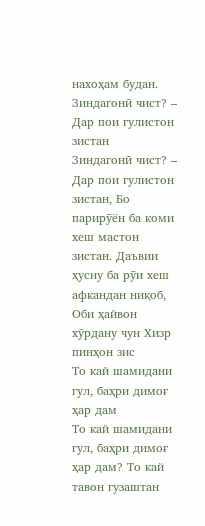нахоҳам будан.
Зиндагонӣ чист? – Дар пои гулистон зистан
Зиндагонӣ чист? – Дар пои гулистон зистан, Бо парирӯён ба коми хеш мастон зистан. Даъвии ҳусну ба рӯи хеш афкандан ниқоб, Оби ҳайвон хӯрдану чун Хизр пинҳон зис
То кай шамидани гул, баҳри димоғ ҳар дам
То кай шамидани гул, баҳри димоғ ҳар дам? То кай тавон гузаштан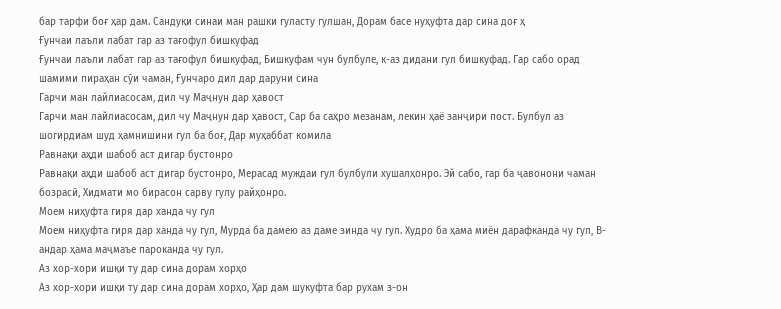бар тарфи боғ ҳар дам. Сандуқи синаи ман рашки гуласту гулшан, Дорам басе нуҳуфта дар сина доғ ҳ
Ғунчаи лаъли лабат гар аз тағофул бишкуфад
Ғунчаи лаъли лабат гар аз тағофул бишкуфад, Бишкуфам чун булбуле, к-аз дидани гул бишкуфад. Гар сабо орад шамими пираҳан сӯи чаман, Ғунчаро дил дар даруни сина
Гарчи ман лайлиасосам, дил чу Маҷнун дар ҳавост
Гарчи ман лайлиасосам, дил чу Маҷнун дар ҳавост, Сар ба саҳро мезанам, лекин ҳаё занҷири пост. Булбул аз шогирдиам шуд ҳамнишини гул ба боғ, Дар муҳаббат комила
Равнақи аҳди шабоб аст дигар бустонро
Равнақи аҳди шабоб аст дигар бустонро, Мерасад муждаи гул булбули хушалҳонро. Эй сабо, гар ба ҷавонони чаман бозрасӣ, Хидмати мо бирасон сарву гулу райҳонро.
Моем ниҳуфта гиря дар ханда чу гул
Моем ниҳуфта гиря дар ханда чу гул, Мурда ба дамею аз даме зинда чу гул. Худро ба ҳама миён дарафканда чу гул, В-андар ҳама маҷмаъе пароканда чу гул.
Аз хор-хори ишқи ту дар сина дорам хорҳо
Аз хор-хори ишқи ту дар сина дорам хорҳо, Ҳар дам шукуфта бар рухам з-он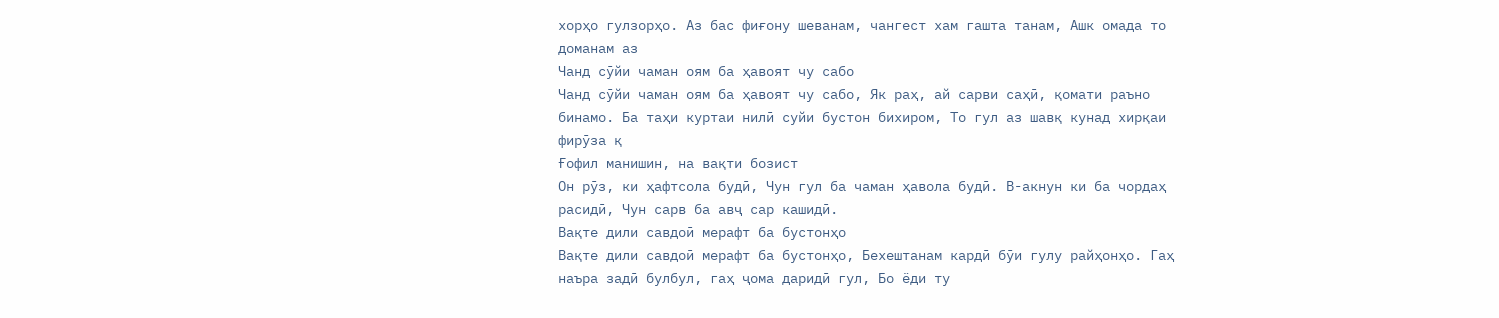хорҳо гулзорҳо. Аз бас фиғону шеванам, чангест хам гашта танам, Ашк омада то доманам аз
Чанд сӯйи чаман оям ба ҳавоят чу сабо
Чанд сӯйи чаман оям ба ҳавоят чу сабо, Як раҳ, ай сарви саҳӣ, қомати раъно бинамо. Ба таҳи куртаи нилӣ суйи бустон бихиром, То гул аз шавқ кунад хирқаи фирӯза қ
Ғофил манишин, на вақти бозист
Он рӯз, ки ҳафтсола будӣ, Чун гул ба чаман ҳавола будӣ. В-акнун ки ба чордаҳ расидӣ, Чун сарв ба авҷ сар кашидӣ.
Вақте дили савдоӣ мерафт ба бустонҳо
Вақте дили савдоӣ мерафт ба бустонҳо, Бехештанам кардӣ бӯи гулу райҳонҳо. Гаҳ наъра задӣ булбул, гаҳ ҷома даридӣ гул, Бо ёди ту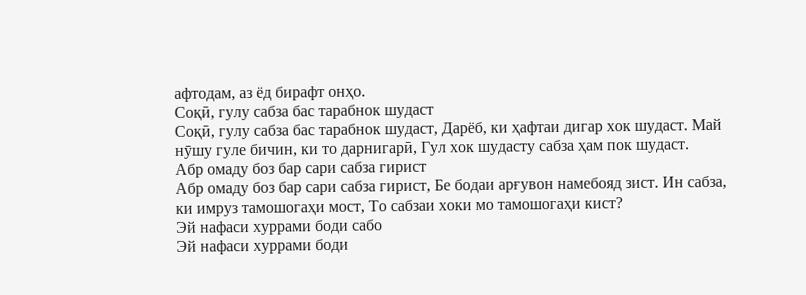афтодам, аз ёд бирафт онҳо.
Соқӣ, гулу сабза бас тарабнок шудаст
Соқӣ, гулу сабза бас тарабнок шудаст, Дарёб, ки ҳафтаи дигар хок шудаст. Май нӯшу гуле бичин, ки то дарнигарӣ, Гул хок шудасту сабза ҳам пок шудаст.
Абр омаду боз бар сари сабза гирист
Абр омаду боз бар сари сабза гирист, Бе бодаи арғувон намебояд зист. Ин сабза, ки имруз тамошогаҳи мост, То сабзаи хоки мо тамошогаҳи кист?
Эй нафаси хуррами боди сабо
Эй нафаси хуррами боди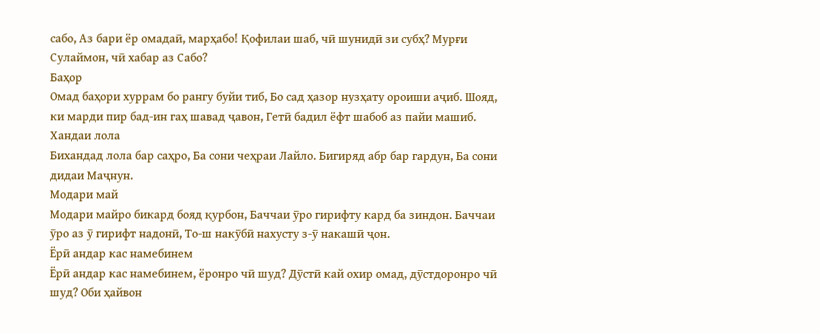сабо, Аз бари ёр омадаӣ, марҳабо! Қофилаи шаб, чӣ шунидӣ зи субҳ? Мурғи Сулаймон, чӣ хабар аз Сабо?
Баҳор
Омад баҳори хуррам бо рангу буйи тиб, Бо сад ҳазор нузҳату ороиши аҷиб. Шояд, ки марди пир бад-ин гаҳ шавад ҷавон, Гетӣ бадил ёфт шабоб аз пайи машиб.
Хандаи лола
Бихандад лола бар саҳро, Ба сони чеҳраи Лайло. Бигиряд абр бар гардун, Ба сони дидаи Маҷнун.
Модари май
Модари майро бикард бояд қурбон, Баччаи ӯро гирифту кард ба зиндон. Баччаи ӯро аз ӯ гирифт надонӣ, То-ш накӯбӣ нахусту з-ӯ накашӣ ҷон.
Ёрӣ андар кас намебинем
Ёрӣ андар кас намебинем, ёронро чӣ шуд? Дӯстӣ кай охир омад, дӯстдоронро чӣ шуд? Оби ҳайвон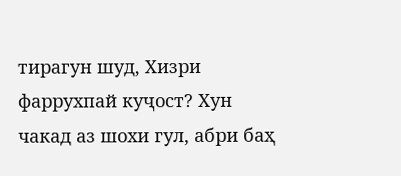тирагун шуд, Хизри фаррухпай куҷост? Хун чакад аз шохи гул, абри баҳ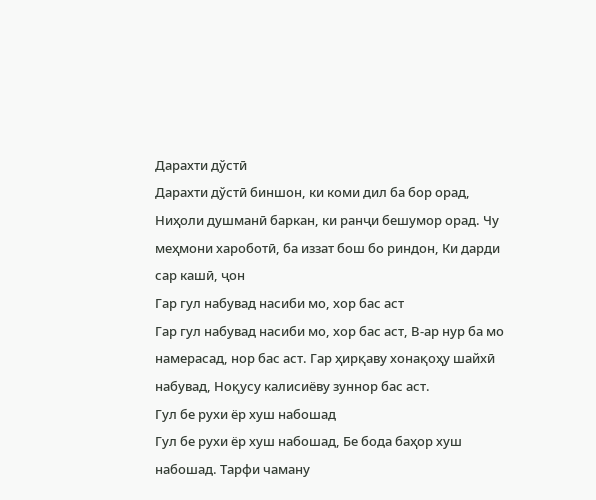Дарахти дўстӣ
Дарахти дўстӣ биншон, ки коми дил ба бор орад, Ниҳоли душманӣ баркан, ки ранҷи бешумор орад. Чу меҳмони хароботӣ, ба иззат бош бо риндон, Ки дарди сар кашӣ, ҷон
Гар гул набувад насиби мо, хор бас аст
Гар гул набувад насиби мо, хор бас аст, В-ар нур ба мо намерасад, нор бас аст. Гар ҳирқаву хонақоҳу шайхӣ набувад, Ноқусу калисиёву зуннор бас аст.
Гул бе рухи ёр хуш набошад
Гул бе рухи ёр хуш набошад, Бе бода баҳор хуш набошад. Тарфи чаману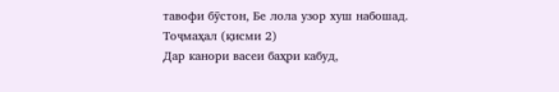тавофи бӯстон, Бе лола узор хуш набошад.
Тоҷмаҳал (қисми 2)
Дар канори васеи баҳри кабуд,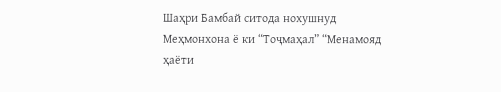Шаҳри Бамбай ситода нохушнуд Меҳмонхона ё ки “Тоҷмаҳал” “Менамояд ҳаёти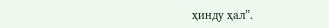ҳинду ҳал”.